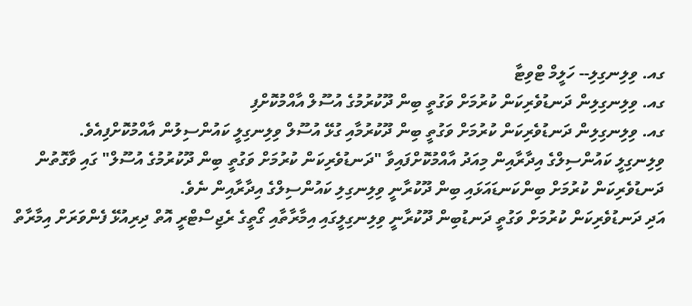ގއ. ވިލިނގިލި-- ހަލީމް ޓްވިޓާ
ގއ. ވިލިނގިލިން ދަނޑުވެރިކަން ކުރުމަށް ވަގުތީ ބިން ދޫކުރުމުގެ އުސޫލް އާއްމުކޮށްފި
ގއ. ވިލިނގިލިން ދަނޑުވެރިކަން ކުރުމަށް ވަގުތީ ބިން ދޫކުރުމާއި ގުޅޭ އުސޫލް ވިލިނގިލީ ކައުންސިލުން އާއްމުކޮށްފިއެވެ.
ވިލިނގިލީ ކައުންސިލްގެ އިދާރާއިން މިއަދު އާއްމުކޮށްފައިވާ "ދަނޑުވެރިކަން ކުރުމަށް ވަގުތީ ބިން ދޫކުރުމުގެ އުސޫލް" ގައި ވާގޮތުން ދަނޑުވެރިކަން ކުރުމަށް ބިންކަނޑައަޅައި ބިން ދޫކުރާނީ ވިލިނގިލި ކައުންސިލްގެ އިދާރާއިން ނެވެ.
އަދި ދަނޑުވެރިކަން ކުރުމަށް ވަގުތީ ދަނޑުބިން ދޫކުރާނީ ވިލިނގިލީގައި އިމާރާތާއި ގޯތީގެ ރެޖިސްޓްރީ އޮތް ދިރިއުޅޭ ފެންވަރަށް އިމާރާތް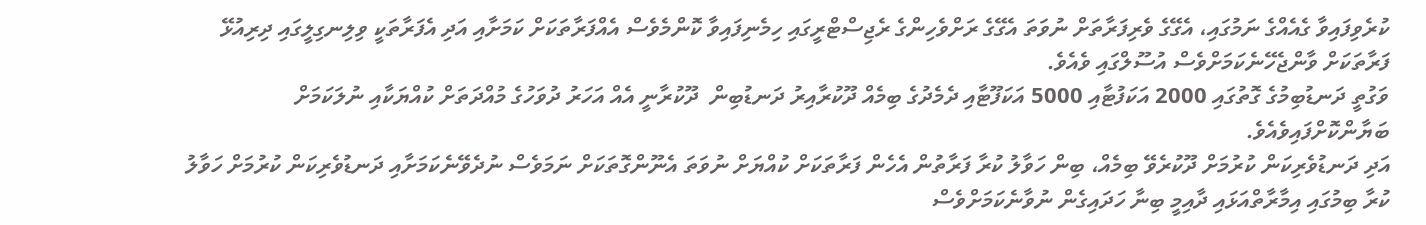ކުރެވިފައިވާ ގެއެއްގެ ނަމުގައި، އެގޭގެ ވެރިފަރާތަށް ނުވަތަ އެގޭގެ ރަށްވެހިންގެ ރެޖިސްޓްރީގައި ހިމެނިފައިވާ ކޮންމެވެސް އެއްފަރާތަކަށް ކަމަށާއި އަދި އެފަރާތަކީ ވިލިނގިލީގައި ދިރިއުޅޭ ފަރާތަކަށް ވާންޖެހޭނެކަމަށްވެސް އުސޫލްގައި ވެއެވެ.
ވަގުތީ ދަނޑުބިމުގެ ގޮތުގައި 2000 އަކަފުޓާއި 5000 އަކަފޫޓާއި ދެމެދުގެ ބިމެއް ދޫކުރާއިރު ދަނޑުބިން  ދޫކުރާނީ އެއް އަހަރު ދުވަހުގެ މުއްދަތަށް ކުއްޔަކާއި ނުލަކަމަށް ބަޔާންކޮށްފައިވެއެވެ.
އަދި ދަނޑުވެރިކަން ކުރުމަށް ދޫކުރެވޭ ބިމެއް، ބިން ހަވާލު ކުރާ ފަރާތުން އެހެން ފަރާތަކަށް ކުއްޔަށް ނުވަތަ އެނޫންގޮތަކަށް ނަމަވެސް ނުދެވޭނެކަމަށާއި ދަނޑުވެރިކަން ކުރުމަށް ހަވާލު ކުރާ ބިމުގައި އިމާރާތްއަޅައި ދާއިމީ ބިނާ ހަދައިގެން ނުވާނެކަމަށްވެސް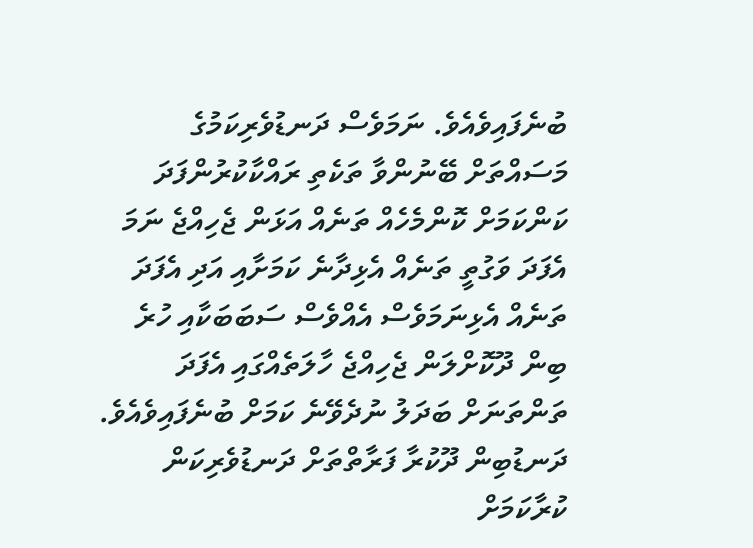ބުނެފައިވެއެވެ. ނަމަވެސް ދަނޑުވެރިކަމުގެ މަސައްތަށް ބޭނުންވާ ތަކެތި ރައްކާކުރުންފަދަ ކަންކަމަށް ކޮންމެހެއް ތަނެއް އަޅަން ޖެހިއްޖެ ނަމަ އެފަދަ ވަގުތީ ތަނެއް އެޅިދާނެ ކަމަށާއި އަދި އެފަދަ ތަނެއް އެޅިނަމަވެސް އެއްވެސް ސަބަބަކާއި ހުރެ ބިން ދޫކޮށްލަން ޖެހިއްޖެ ހާލަތެއްގައި އެފަދަ ތަންތަނަށް ބަދަލު ނުދެވޭނެ ކަމަށް ބުނެފައިވެއެވެ.
ދަނޑުބިން ދޫކުރާ ފަރާތްތަށް ދަނޑުވެރިކަން ކުރާކަމަށް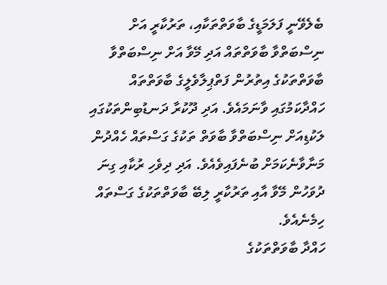ބެލެވޭނީ ފަލަމަޑީގެ ބާވަތްތަކާއި، ތަރުކާރީ އަށް ނިސްބަތްވާ ބާވަތްތައް އަދި މޭވާ އަށް ނިސްބަތްވާ ބާވަތްތަކުގެ އިތުރުން ފަތްޕިލާވެލީގެ ބާވަތްތައް ހައްދާކަމުގައި ވާނަމައެވެ. އަދި ދޫކުރާ ދަނޑުބިންތަކުގައި ލަކުޑިއަށް ނިސްބަތްވާ ބާވަތް ތަކުގެ ގަސްތައް ހެއްދުން މަނާވާނެކަމަށް ބުނެފައިވެއެވެ. އަދި ދިވެހި ރުކާއި ގިނަ ދުވަހުން މޭވާ އާއި ތަރުކާރީ ލިބޭ ބާވަތްތަކުގެ ގަސްތައް ހިމެނެއެވެ.
ހައްދާ ބާވަތްތަކުގެ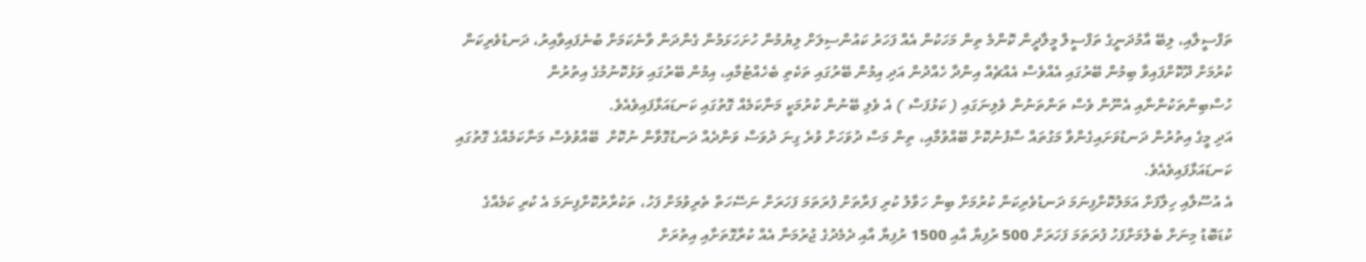ތަފްސީލާއި، ލިބޭ އާމުދަނީގެ ތަފްސީލް މީލާދީން ކޮންމެ ތިން މަހަކުން އެއް ފަހަރު ކައުންސިލަށް ލިޔުމުން ހުށަހަޅަމުން ގެންދަން ވާނެކަމަށް ބުނެފައިވާއިރު، ދަނޑުވެރިކަން ކުރުމަށް ދޫކޮށްފައިވާ ބިމުން ބޭރުގައި އެއްވެސް އެއްޗެއް އިންދާ ހެއްދުން އަދި އިމުން ބޭރުގައި ތަކެތި ބެހެއްޓުމާއި، އިމުން ބޭރުގައި ވަޅުކޮނުމުގެ އިތުރުން ހުސްބިންތަކުންނާއި އެނޫން ވެސް ތަންތަނުން ވެލިނަގައި ( ކަޅުފަސް ) އެ ވެލި ބޭނުން ކުރުމަކީ މަނާކަމެއް ގޮތުގައި ކަނޑައަޅާފައިވެއެވެ.
އަދި މީގެ އިތުރުން ދަނޑުވަށައިގެންވާ މަގުތައް ސާފުނުކޮށް ބޭއްވުމާއި، ތިން މަސް ދުވަހަށް ވުރެ ގިނަ ދުވަސް ވަންދެއް ދަނޑުގޮވާން ނުކޮށް  ބޭއްވުވެސް މަނާކަމެއްގެ ގޮތުގައި ކަނޑައަޅާފައިވެއެވެ.
އެ އުސޫލާއި ހިލާފަށް އަމަލުކޮށްފިނަމަ ދަނޑުވެރިކަން ކުރުމަށް ބިން ހަވާލު ކުރި ފަރާތަށް ފުރަތަމަ ފަހަރަށް ނަސޭހަތް ތެރިވުމަށް ފަހު، ތަކުރާރުކޮށްފިނަމަ އެ ކުރި ކަމެއްގެ ކުޑަބޮޑު މިނަށް ބެލުމަށްފަހު ފުރަތަމަ ފަހަރަށް 500 ރުފިޔާ އާއި 1500 ރުފިޔާ އާއި ދެމެދުގެ ޖުރުމަނާ އެއް ކުރާގޮތަށާއި އިތުރަށް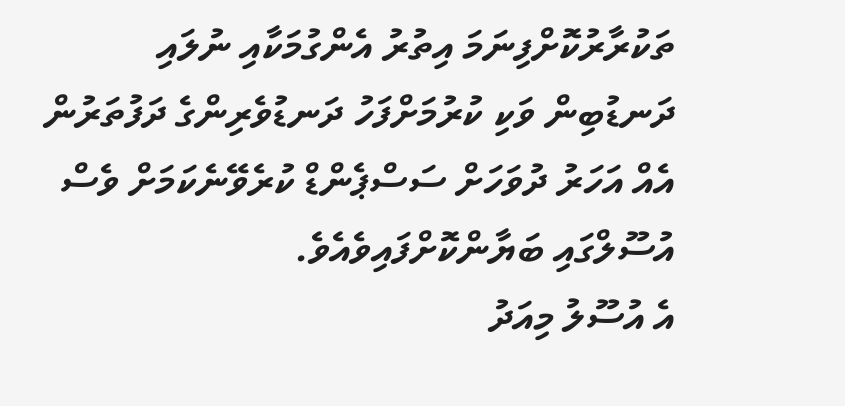ތަކުރާރުކޮށްފިނަމަ އިތުރު އެންގުމަކާއި ނުލައި ދަނޑުބިން ވަކި ކުރުމަށްފަހު ދަނޑުވެރިންގެ ދަފުތަރުން އެއް އަހަރު ދުވަހަށް ސަސްޕެންޑް ކުރެވޭނެކަމަށް ވެސް އުސޫލްގައި ބަޔާންކޮށްފައިވެއެވެ.
އެ އުސޫލު މިއަދު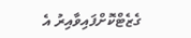ގެޒެޓްކޮށްފައިވާއިރު އެ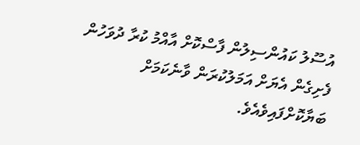އުސޫލު ކައުންސިލުން ފާސްކޮށް އާއްމު ކުރާ ދުވަހުން ފެށިގެން އެޔަށް އަމަލުކުރަން ވާނެކަމަށް ބަޔާކޮށްފައިވެއެވެ.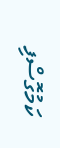ކަމުގޮސްފި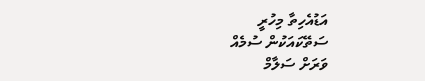އަޑުއެހިތާ މިހުރީ
ސަތޭކައަކުން ސުމެއް
ވަރަށް ސަލާމް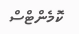ކޮމެންޓްސް